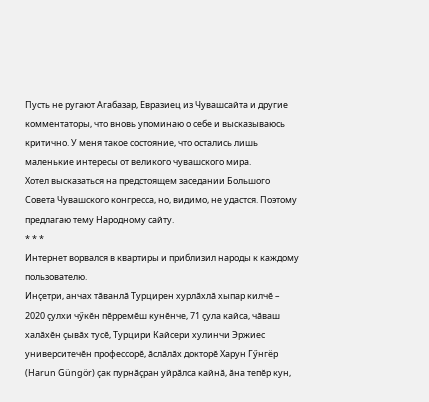Пусть не ругают Агабазар, Евразиец из Чувашсайта и другие комментаторы, что вновь упоминаю о себе и высказываюсь критично. У меня такое состояние, что остались лишь маленькие интересы от великого чувашского мира.
Хотел высказаться на предстоящем заседании Большого Совета Чувашского конгресса, но, видимо, не удастся. Поэтому предлагаю тему Народному сайту.
* * *
Интернет ворвался в квартиры и приблизил народы к каждому пользователю.
Инҫетри, анчах тӑванлӑ Турцирен хурлӑхлӑ хыпар килчӗ – 2020 ҫулхи чӳкӗн пӗрремӗш кунӗнче, 71 ҫула кайса, чӑваш халӑхӗн ҫывӑх тусӗ, Турцири Кайсери хулинчи Эржиес университечӗн профессорӗ, ӑслӑлӑх докторӗ Харун Гӳнгёр (Harun Güngör) ҫак пурнӑҫран уйрӑлса кайнӑ, ӑна тепӗр кун,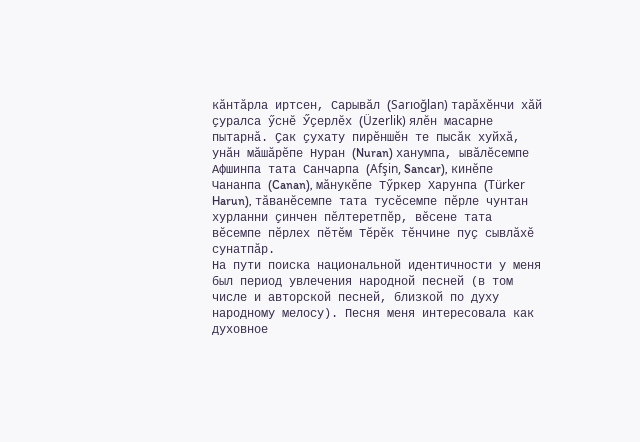кӑнтӑрла иртсен, Сарывӑл (Sarıoğlan) тарӑхӗнчи хӑй ҫуралса ӳснӗ Ӳҫерлӗх (Üzerlik) ялӗн масарне пытарнӑ. Ҫак ҫухату пирӗншӗн те пысӑк хуйхӑ, унӑн мӑшӑрӗпе Нуран (Nuran) ханумпа, ывӑлӗсемпе Афшинпа тата Санчарпа (Afşin, Sancar), кинӗпе Чананпа (Canan), мӑнукӗпе Тӳркер Харунпа (Türker Harun), тӑванӗсемпе тата тусӗсемпе пӗрле чунтан хурланни ҫинчен пӗлтеретпӗр, вӗсене тата вӗсемпе пӗрлех пӗтӗм Тӗрӗк тӗнчине пуҫ сывлӑхӗ сунатпӑр.
На пути поиска национальной идентичности у меня был период увлечения народной песней (в том числе и авторской песней, близкой по духу народному мелосу). Песня меня интересовала как духовное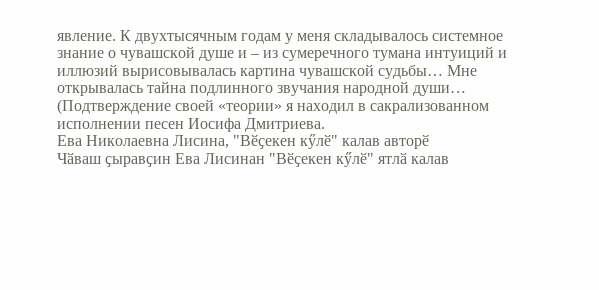явление. К двухтысячным годам у меня складывалось системное знание о чувашской душе и – из сумеречного тумана интуиций и иллюзий вырисовывалась картина чувашской судьбы… Мне открывалась тайна подлинного звучания народной души… (Подтверждение своей «теории» я находил в сакрализованном исполнении песен Иосифа Дмитриева.
Ева Николаевна Лисина, "Вӗҫекен кӳлӗ" калав авторӗ
Чӑваш ҫыравҫин Ева Лисинан "Вӗҫекен кӳлӗ" ятлӑ калав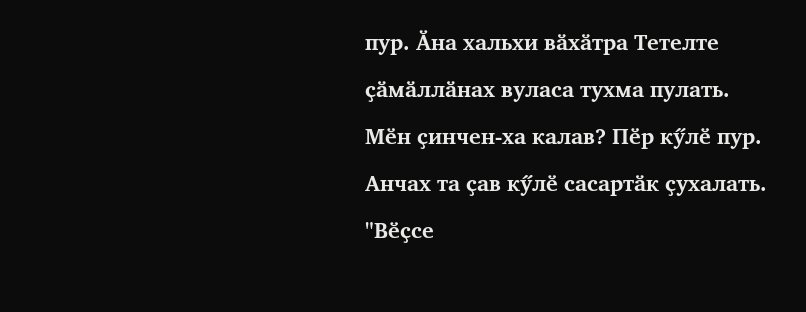пур. Ӑна хальхи вӑхӑтра Тетелте ҫӑмӑллӑнах вуласа тухма пулать.
Мӗн ҫинчен-ха калав? Пӗр кӳлӗ пур. Анчах та ҫав кӳлӗ сасартӑк ҫухалать. "Вӗҫсе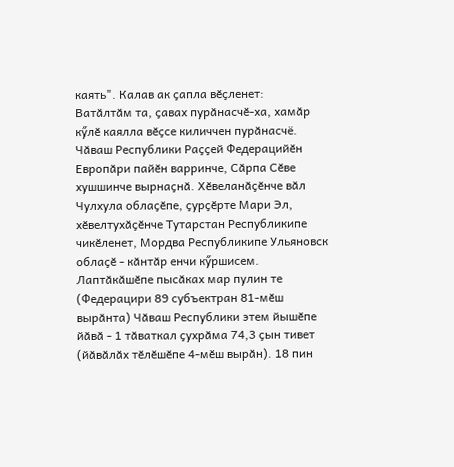каять". Калав ак ҫапла вӗҫленет:
Ватӑлтӑм та, ҫавах пурӑнасчӗ-ха, хамӑр кӳлӗ каялла вӗҫсе киличчен пурӑнасчё.
Чӑваш Республики Раҫҫей Федерацийӗн Европӑри пайӗн варринче, Сӑрпа Сӗве хушшинче вырнаҫнӑ. Хӗвеланӑҫӗнче вӑл Чулхула облаҫӗпе, ҫурҫӗрте Мари Эл, хӗвелтухӑҫӗнче Тутарстан Республикипе чикӗленет, Мордва Республикипе Ульяновск облаҫӗ - кӑнтӑр енчи кӳршисем.
Лаптӑкӑшӗпе пысӑках мар пулин те (Федерацири 89 субъектран 81-мӗш вырӑнта) Чӑваш Республики этем йышӗпе йӑвӑ - 1 тӑваткал ҫухрӑма 74,3 ҫын тивет (йӑвӑлӑх тӗлӗшӗпе 4-мӗш вырӑн). 18 пин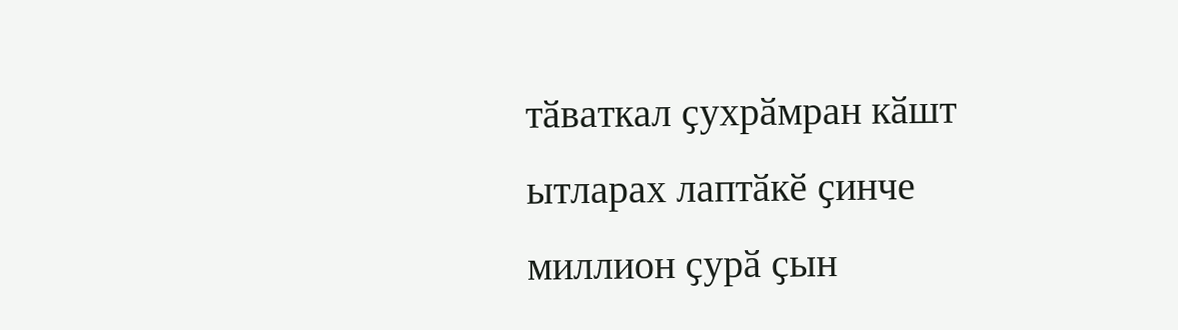тӑваткал ҫухрӑмран кӑшт ытларах лаптӑкӗ ҫинче миллион ҫурӑ ҫын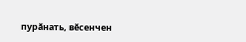пурӑнать, вӗсенчен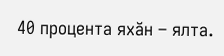40 процента яхӑн – ялта.